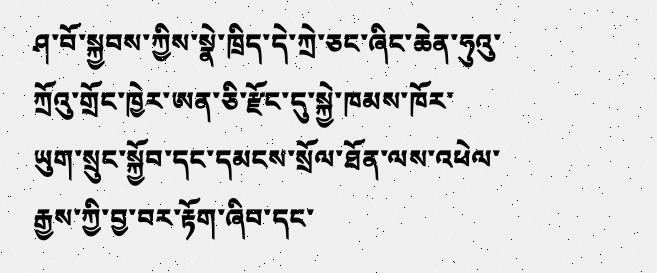ཤ་བོ་སྐྱབས་ཀྱིས་སྣེ་ཁྲིད་དེ་ཀྲེ་ཅང་ཞིང་ཆེན་ཧུའུ་ཀྲོའུ་གྲོང་ཁྱེར་ཨན་ཅི་རྫོང་དུ་སྐྱེ་ཁམས་ཁོར་ཡུག་སྲུང་སྐྱོབ་དང་དམངས་སྲོལ་ཐོན་ལས་འཕེལ་རྒྱས་ཀྱི་བྱ་བར་རྟོག་ཞིབ་དང་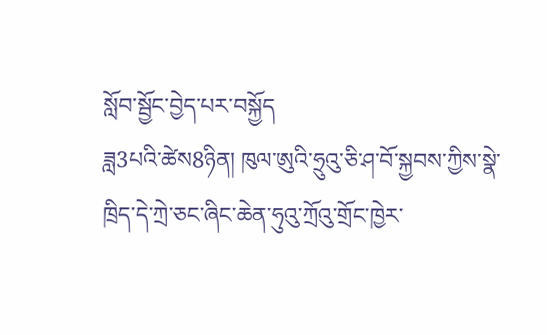སློབ་སྦྱོང་བྱེད་པར་བསྐྱོད
ཟླ3པའི་ཚེས8ཉིན། ཁུལ་ཨུའི་ཧྲུའུ་ཅི་ཤ་བོ་སྐྱབས་ཀྱིས་སྣེ་ཁྲིད་དེ་ཀྲེ་ཅང་ཞིང་ཆེན་ཧུའུ་ཀྲོའུ་གྲོང་ཁྱེར་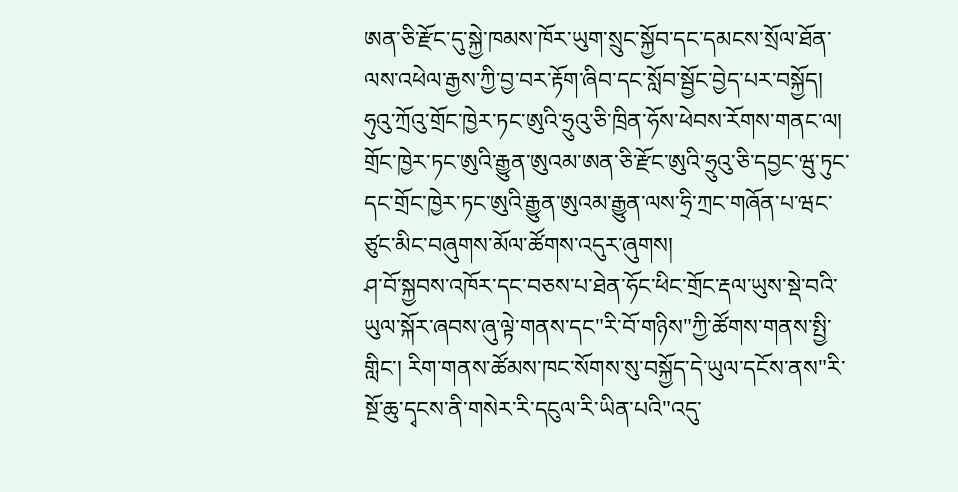ཨན་ཅི་རྫོང་དུ་སྐྱེ་ཁམས་ཁོར་ཡུག་སྲུང་སྐྱོབ་དང་དམངས་སྲོལ་ཐོན་ལས་འཕེལ་རྒྱས་ཀྱི་བྱ་བར་རྟོག་ཞིབ་དང་སློབ་སྦྱོང་བྱེད་པར་བསྐྱོད། ཧུའུ་ཀྲོའུ་གྲོང་ཁྱེར་ཏང་ཨུའི་ཧྲུའུ་ཅི་ཁྲིན་ཧོས་ཕེབས་རོགས་གནང་ལ། གྲོང་ཁྱེར་ཏང་ཨུའི་རྒྱུན་ཨུའམ་ཨན་ཅི་རྫོང་ཨུའི་ཧྲུའུ་ཅི་དབྱང་ཝུ་ཏུང་དང་གྲོང་ཁྱེར་ཏང་ཨུའི་རྒྱུན་ཨུའམ་རྒྱུན་ལས་ཧྲི་ཀྲང་གཞོན་པ་ཝང་ཙུང་མིང་བཞུགས་མོལ་ཚོགས་འདུར་ཞུགས།
ཤ་བོ་སྐྱབས་འཁོར་དང་བཅས་པ་ཐེན་ཧོང་ཕིང་གྲོང་རྡལ་ཡུས་སྡེ་བའི་ཡུལ་སྐོར་ཞབས་ཞུ་ལྟེ་གནས་དང"རི་བོ་གཉིས"ཀྱི་ཚོགས་གནས་སྤྱི་གླིང་། རིག་གནས་ཚོམས་ཁང་སོགས་སུ་བསྐྱོད་དེ་ཡུལ་དངོས་ནས"རི་སྔོ་ཆུ་དྭངས་ནི་གསེར་རི་དངུལ་རི་ཡིན་པའི"འདུ་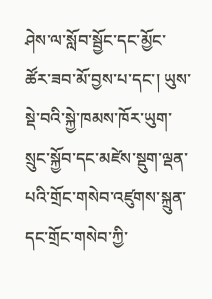ཤེས་ལ་སློབ་སྦྱོང་དང་མྱོང་ཚོར་ཟབ་མོ་བྱས་པ་དང་། ཡུས་སྡེ་བའི་སྐྱེ་ཁམས་ཁོར་ཡུག་སྲུང་སྐྱོབ་དང་མཛེས་སྡུག་ལྡན་པའི་གྲོང་གསེབ་འཛུགས་སྐྲུན་དང་གྲོང་གསེབ་ཀྱི་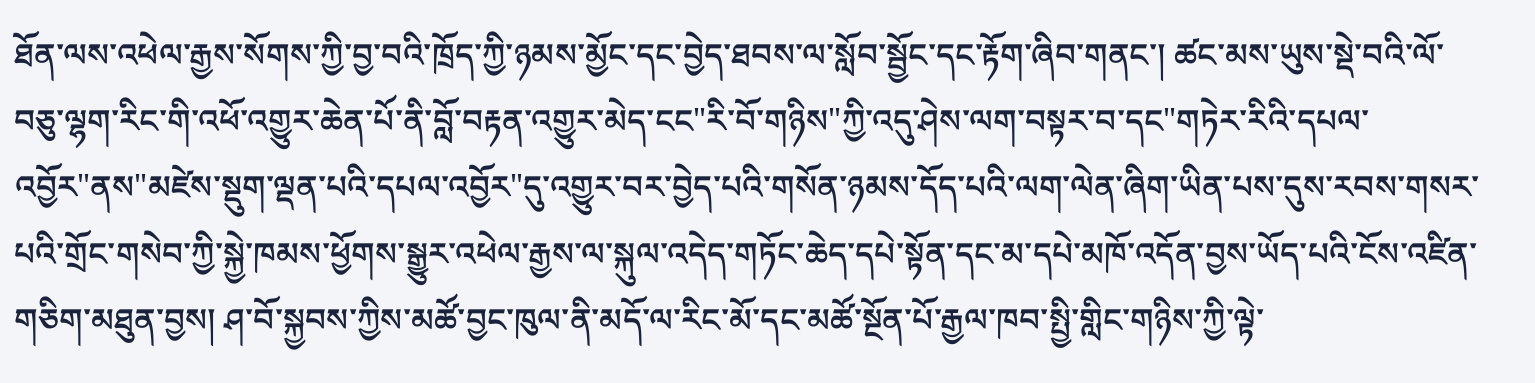ཐོན་ལས་འཕེལ་རྒྱས་སོགས་ཀྱི་བྱ་བའི་ཁྲོད་ཀྱི་ཉམས་མྱོང་དང་བྱེད་ཐབས་ལ་སློབ་སྦྱོང་དང་རྟོག་ཞིབ་གནང་། ཚང་མས་ཡུས་སྡེ་བའི་ལོ་བཅུ་ལྷག་རིང་གི་འཕོ་འགྱུར་ཆེན་པོ་ནི་བློ་བརྟན་འགྱུར་མེད་ངང"རི་བོ་གཉིས"ཀྱི་འདུ་ཤེས་ལག་བསྟར་བ་དང"གཏེར་རིའི་དཔལ་འབྱོར"ནས"མཛེས་སྡུག་ལྡན་པའི་དཔལ་འབྱོར"དུ་འགྱུར་བར་བྱེད་པའི་གསོན་ཉམས་དོད་པའི་ལག་ལེན་ཞིག་ཡིན་པས་དུས་རབས་གསར་པའི་གྲོང་གསེབ་ཀྱི་སྐྱེ་ཁམས་ཕྱོགས་སྒྱུར་འཕེལ་རྒྱས་ལ་སྐུལ་འདེད་གཏོང་ཆེད་དཔེ་སྟོན་དང་མ་དཔེ་མཁོ་འདོན་བྱས་ཡོད་པའི་ངོས་འཛིན་གཅིག་མཐུན་བྱས། ཤ་བོ་སྐྱབས་ཀྱིས་མཚོ་བྱང་ཁུལ་ནི་མདོ་ལ་རིང་མོ་དང་མཚོ་སྔོན་པོ་རྒྱལ་ཁབ་སྤྱི་གླིང་གཉིས་ཀྱི་ལྟེ་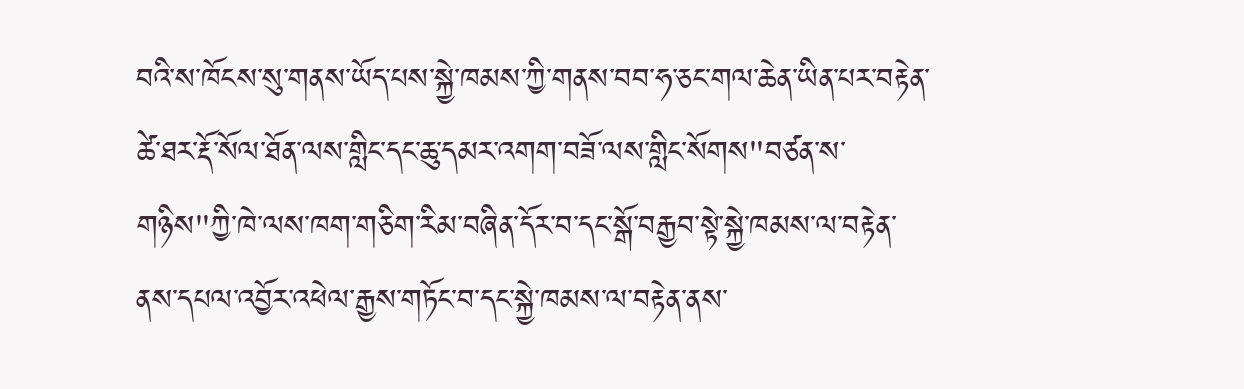བའི་ས་ཁོངས་སུ་གནས་ཡོད་པས་སྐྱེ་ཁམས་ཀྱི་གནས་བབ་ཧ་ཅང་གལ་ཆེན་ཡིན་པར་བརྟེན་ཚེ་ཐར་རྡོ་སོལ་ཐོན་ལས་གླིང་དང་ཆུ་དམར་འགག་བཟོ་ལས་གླིང་སོགས"བཙན་ས་གཉིས"ཀྱི་ཁེ་ལས་ཁག་གཅིག་རིམ་བཞིན་དོར་བ་དང་སྒོ་བརྒྱབ་སྟེ་སྐྱེ་ཁམས་ལ་བརྟེན་ནས་དཔལ་འབྱོར་འཕེལ་རྒྱས་གཏོང་བ་དང་སྐྱེ་ཁམས་ལ་བརྟེན་ནས་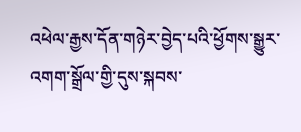འཕེལ་རྒྱས་དོན་གཉེར་བྱེད་པའི་ཕྱོགས་སྒྱུར་འགག་སྒྲོལ་གྱི་དུས་སྐབས་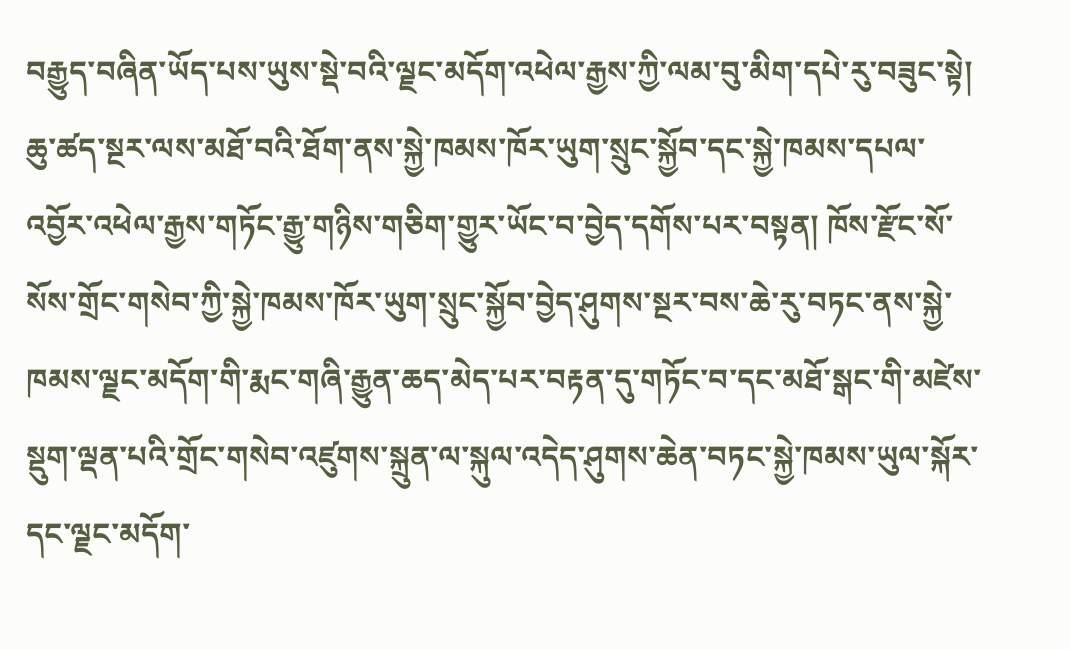བརྒྱུད་བཞིན་ཡོད་པས་ཡུས་སྡེ་བའི་ལྗང་མདོག་འཕེལ་རྒྱས་ཀྱི་ལམ་བུ་མིག་དཔེ་རུ་བཟུང་སྟེ། ཆུ་ཚད་སྔར་ལས་མཐོ་བའི་ཐོག་ནས་སྐྱེ་ཁམས་ཁོར་ཡུག་སྲུང་སྐྱོབ་དང་སྐྱེ་ཁམས་དཔལ་འབྱོར་འཕེལ་རྒྱས་གཏོང་རྒྱུ་གཉིས་གཅིག་གྱུར་ཡོང་བ་བྱེད་དགོས་པར་བསྟན། ཁོས་རྫོང་སོ་སོས་གྲོང་གསེབ་ཀྱི་སྐྱེ་ཁམས་ཁོར་ཡུག་སྲུང་སྐྱོབ་བྱེད་ཤུགས་སྔར་བས་ཆེ་རུ་བཏང་ནས་སྐྱེ་ཁམས་ལྗང་མདོག་གི་རྨང་གཞི་རྒྱུན་ཆད་མེད་པར་བརྟན་དུ་གཏོང་བ་དང་མཐོ་སྒང་གི་མཛེས་སྡུག་ལྡན་པའི་གྲོང་གསེབ་འཛུགས་སྐྲུན་ལ་སྐུལ་འདེད་ཤུགས་ཆེན་བཏང་སྐྱེ་ཁམས་ཡུལ་སྐོར་དང་ལྗང་མདོག་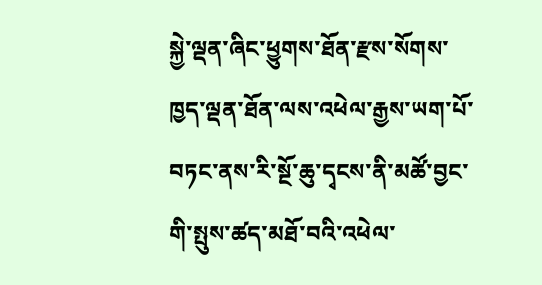སྐྱེ་ལྡན་ཞིང་ཕྱུགས་ཐོན་རྫས་སོགས་ཁྱད་ལྡན་ཐོན་ལས་འཕེལ་རྒྱས་ཡག་པོ་བཏང་ནས་རི་སྔོ་ཆུ་དྭངས་ནི་མཚོ་བྱང་གི་སྤུས་ཚད་མཐོ་བའི་འཕེལ་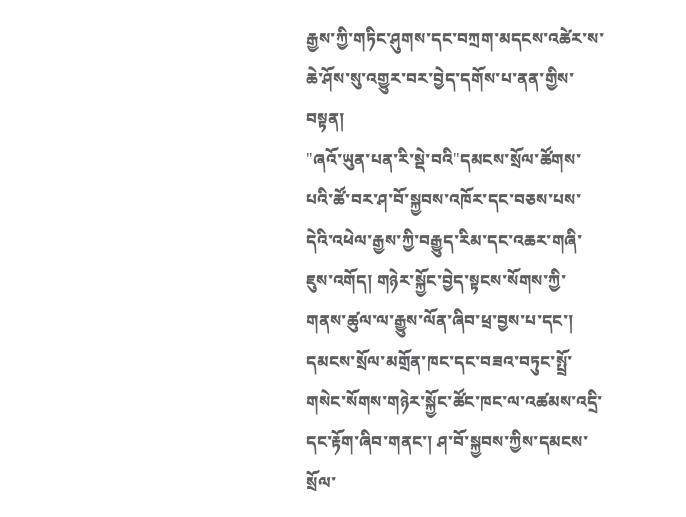རྒྱས་ཀྱི་གཏིང་ཤུགས་དང་བཀྲག་མདངས་འཚེར་ས་ཆེ་ཤོས་སུ་འགྱུར་བར་བྱེད་དགོས་པ་ནན་གྱིས་བསྟན།
"ཞའོ་ཡུན་པན་རི་སྡེ་བའི"དམངས་སྲོལ་ཚོགས་པའི་ཚོ་བར་ཤ་བོ་སྐྱབས་འཁོར་དང་བཅས་པས་དེའི་འཕེལ་རྒྱས་ཀྱི་བརྒྱུད་རིམ་དང་འཆར་གཞི་ཇུས་འགོད། གཉེར་སྐྱོང་བྱེད་སྟངས་སོགས་ཀྱི་གནས་ཚུལ་ལ་རྒྱུས་ལོན་ཞིབ་ཕྲ་བྱས་པ་དང་། དམངས་སྲོལ་མགྲོན་ཁང་དང་བཟའ་བཏུང་སྤྲོ་གསེང་སོགས་གཉེར་སྐྱོང་ཚོང་ཁང་ལ་འཚམས་འདྲི་དང་རྟོག་ཞིབ་གནང་། ཤ་བོ་སྐྱབས་ཀྱིས་དམངས་སྲོལ་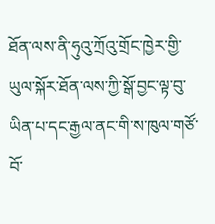ཐོན་ལས་ནི་ཧུའུ་ཀྲོའུ་གྲོང་ཁྱེར་གྱི་ཡུལ་སྐོར་ཐོན་ལས་ཀྱི་སྒོ་བྱང་ལྟ་བུ་ཡིན་པ་དང་རྒྱལ་ནང་གི་ས་ཁུལ་གཙོ་བོ་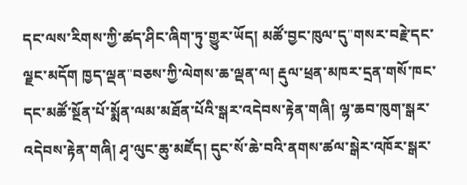དང་ལས་རིགས་ཀྱི་ཚད་ཤིང་ཞིག་ཏུ་གྱུར་ཡོད། མཚོ་བྱང་ཁུལ་དུ"གསར་བརྗེ་དང་ལྗང་མདོག ཁྱད་ལྡན"བཅས་ཀྱི་ལེགས་ཆ་ལྡན་ལ། རྡུལ་ཕྲན་མཁར་དྲན་གསོ་ཁང་དང་མཚོ་སྔོན་པོ་སྨོན་ལམ་མཐོན་པོའི་སྒར་འདེབས་རྟེན་གཞི། ལྷ་ཆབ་ཁུག་སྒར་འདེབས་རྟེན་གཞི། ཤྭ་ལུང་ཆུ་མཛོད། དུང་སོ་ཆེ་བའི་ནགས་ཚལ་སྒེར་འཁོར་སྒར་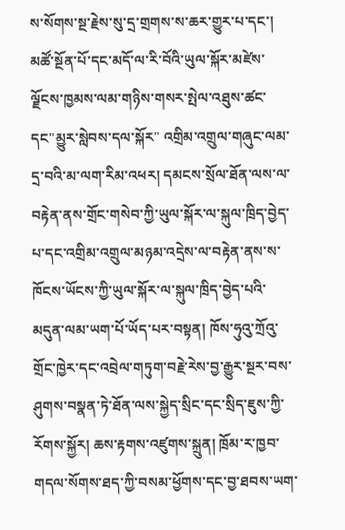ས་སོགས་སྔ་རྗེས་སུ་དྲ་གྲགས་ས་ཆར་གྱུར་པ་དང་། མཚོ་སྔོན་པོ་དང་མདོ་ལ་རི་བོའི་ཡུལ་སྐོར་མཛེས་ལྗོངས་ཁྱམས་ལམ་གཉིས་གསར་སྤེལ་འཐུས་ཚང་དང"མྱུར་སླེབས་དལ་སྐོར" འགྲིམ་འགྲུལ་གཞུང་ལམ་དྲ་བའི་མ་ལག་རིམ་འཕར། དམངས་སྲོལ་ཐོན་ལས་ལ་བརྟེན་ནས་གྲོང་གསེབ་ཀྱི་ཡུལ་སྐོར་ལ་སྐུལ་ཁྲིད་བྱེད་པ་དང་འགྲིམ་འགྲུལ་མཉམ་འདྲེས་ལ་བརྟེན་ནས་ས་ཁོངས་ཡོངས་ཀྱི་ཡུལ་སྐོར་ལ་སྐུལ་ཁྲིད་བྱེད་པའི་མདུན་ལམ་ཡག་པོ་ཡོད་པར་བསྟན། ཁོས་ཧུའུ་ཀྲོའུ་གྲོང་ཁྱེར་དང་འབྲེལ་གཏུག་བརྗེ་རེས་བྱ་རྒྱུར་སྔར་བས་ཤུགས་བསྣན་ཏེ་ཐོན་ལས་སྐྱེད་སྲིང་དང་སྲིད་ཇུས་ཀྱི་རོགས་སྐྱོར། ཆས་རྟགས་འཛུགས་སྐྲུན། ཁྲོམ་ར་ཁྱབ་གདལ་སོགས་ཐད་ཀྱི་བསམ་ཕྱོགས་དང་བྱ་ཐབས་ཡག་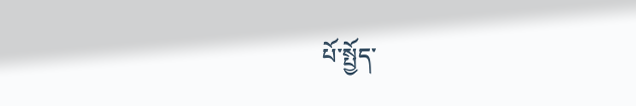པོ་སྤྱོད་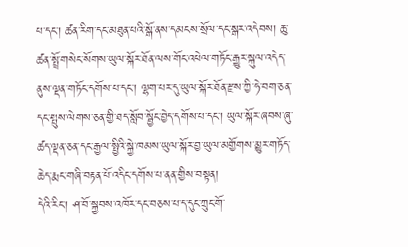པ་དང་། ཚན་རིག་དང་མཐུན་པའི་སྒོ་ནས་དམངས་སྲོལ་དང་སྒར་འདེབས། ཆུ་ཚན་སྤྲོ་གསེང་སོགས་ཡུལ་སྐོར་ཐོན་ལས་གོང་འཕེལ་གཏོང་རྒྱུར་སྐུལ་འདེད་ནུས་ལྡན་གཏོང་དགོས་པ་དང་། ལྷག་པར་དུ་ཡུལ་སྐོར་ཐོན་རྫས་ཀྱི་ཧེ་བག་ཅན་དང་སྤུས་ལེགས་ཅན་གྱི་ཐད་སློབ་སྦྱོང་བྱེད་དགོས་པ་དང་། ཡུལ་སྐོར་ཞབས་ཞུ་ཚད་ལྡན་ཅན་དང་རྒྱལ་སྤྱིའི་སྐྱེ་ཁམས་ཡུལ་སྐོར་བྱ་ཡུལ་མགྱོགས་མྱུར་གཏོད་ཆེད་རྨང་གཞི་བརྟན་པོ་འདིང་དགོས་པ་ནན་གྱིས་བསྟན།
དེའི་རིང་། ཤ་བོ་སྐྱབས་འཁོར་དང་བཅས་པ་ད་དུང་ཀྲུང་གོ་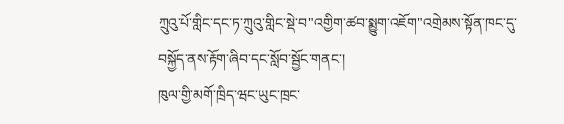ཀྲུའུ་པོ་གླིང་དང་ཏ་ཀྲུའུ་གླིང་སྡེ་བ"འགྱིག་ཚབ་སྨྱུག་འཇོག"འགྲེམས་སྟོན་ཁང་དུ་བསྐྱོད་ནས་རྟོག་ཞིབ་དང་སློབ་སྦྱོང་གནང་།
ཁུལ་གྱི་མགོ་ཁྲིད་ཝང་ཡུང་ཁྲང་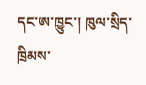དང་ཨ་ཁྱུང་། ཁུལ་སྲིད་ཁྲིམས་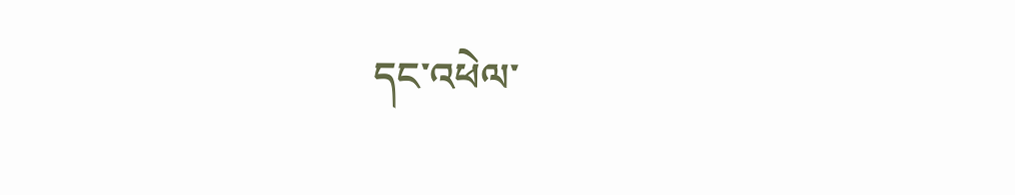དང་འཕེལ་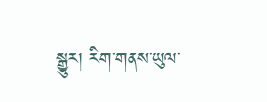སྒྱུར། རིག་གནས་ཡུལ་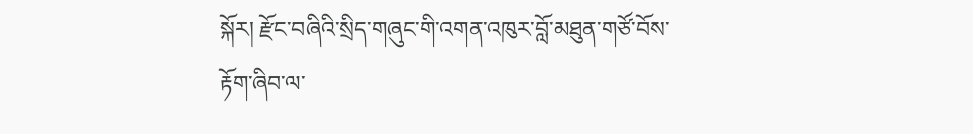སྐོར། རྫོང་བཞིའི་སྲིད་གཞུང་གི་འགན་འཁུར་བློ་མཐུན་གཙོ་བོས་རྟོག་ཞིབ་ལ་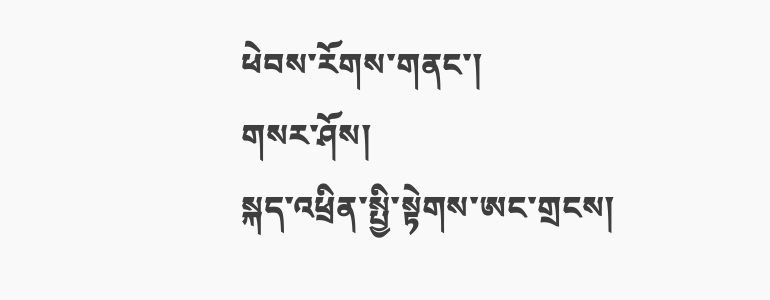ཕེབས་རོགས་གནང་།
གསར་ཤོས།
སྐད་འཕྲིན་སྤྱི་སྟེགས་ཨང་གྲངས།